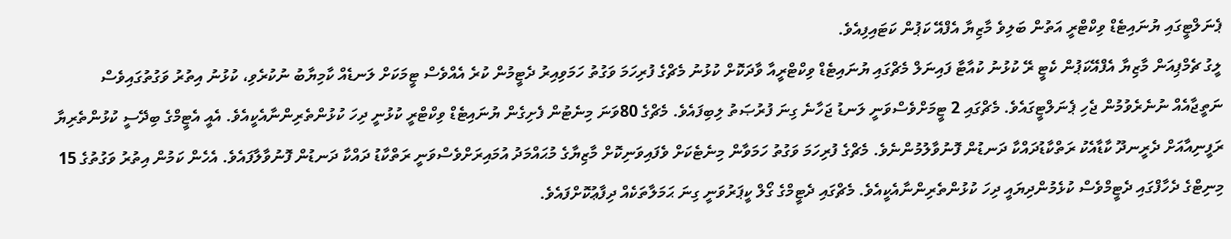ޕެނަލްޓީގައި ޔުނައިޓެޑް ވިކްޓްރީ އަތުން ބަލިވެ މާޒިޔާ އެފްއޭ ކަޕުން ކަޓައިފިއެވެ.
ލީގު ޗެމްޕިއަން މާޒިޔާ އެފްއޭކަޕުން ކެޓީ ރޭ ކުޅުނު ކުއާޓާ ފައިނަލް މެޗްގައި ޔުނައިޓެޑް ވިކްޓްރީއާ ވާދަކޮށް ކުޅުނު މެޗްގެ ފުރިހަމަ ވަގުތު ހަމަވިއިރު ދެޓީމުން ކުރެ އެއްވެސް ޓީމަކަށް ލަނޑެއް ކާމިޔާބު ނުކުރެވި، ކުޅުނު އިތުރު ވަގުތުގައިވެސް ނަތީޖާއެއް ނުނެރެވުމުން ޖެހި ޕެނަލްޓީގައެވެ. މެޗްގައި 2 ޓީމަށްވެސްވަނީ ލަނޑު ޖަހާނެ ގިނަ ފުރުޞަތު ލިބިފައެވެ. މެޗްގެ 80ވަނަ މިނެޓުން ފެށިގެން ޔުނައިޓެޑް ވިކްޓްރީ ކުޅުނީ ދިހަ ކުޅުންތެރިންނާއެކީއެވެ. އެއީ އެޓީމްގެ ބިދޭސީ ކުޅުންތެރިޔާ ރަފީނިއާއަށް ދެރީނދޫ ކާޑާއެކު ރަތްކާޑުދައްކާ ދަނޑުން ފޮނުވާލުމުންނެވެ. މެޗްގެ ފުރިހަމަ ވަގުތު ހަމަވާން މިނެޓެކަށް ވެފައިވަނިކޮށް މާޒިޔާގެ މުޙައްމަދު އުމައިރަށްވެސްވަނީ ރަތްކާޑު ދައްކާ ދަނޑުން ފޮނުވާލާފައެވެ. އެހެން ކަމުން އިތުރު ވަގުތުގެ 15 މިނިޓްގެ ދެހާފްގައި ދެޓީމްވެސް ކުޅެމުންދިޔައީ ދިހަ ކުޅުންތެރިންނާއެކީއެވެ. މެޗްގައި ދެޓީމްގެ ގޯލް ކީޕަރުވަނީ ގިނަ ޙަމަލާތަކެއް ދިފާޢުކޮށްފައެވެ.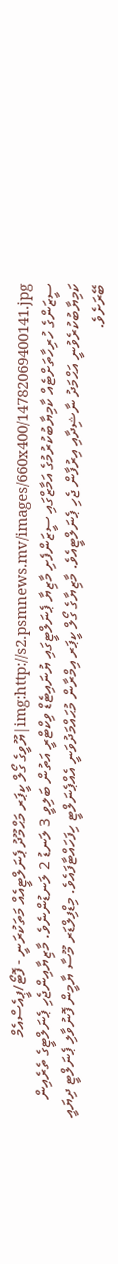img:http://s2.psmnews.mv/images/660x400/14782069400141.jpg|ޔޫވީގެ ގޯލް ކީޕަރ މަޙްމޫދު ޕެނަލްޓީއެއް މަތަކުރަނީ - ފޮޓޯ/ޕީއެސްއެމް
ސީޒަންގެ ހުރިހާތަށްޓެއް ކާމިޔާބުކުރުމުގެ އަމާޒްގައި ސީޒަންފެށި މާޒިޔާ ޕެނަލްޓީގައި ޔުނައިޓެޑް ވިކްޓްރީ އަތުން ބަލިވީ 3 ލަނޑު 2 ލަނޑުންނެވެ. މާޒިޔާއިންޖެހި ޕެނަލްޓީގެ ތެރެއިން ކަމިޔާބުކުރެވުނީ އަޙްމަދު ނާޝިދާއި އިރުފާން ޖެހި ޕެނަލްޓީއެވެ. މާޒިޔާގެ ގޯލް ކީޕަރ އިމްރާން މުޙައްމަދުވަނީ އެއްޕެނަލްޓީ ހިފަހައްޓާފައެވެ. މިޑްފިލްޑަރ މޫސާ ޔާމީން ފޮނުވާލި ޕެނަލްޓީ ދިޔައީ ބޭރަށެވެ.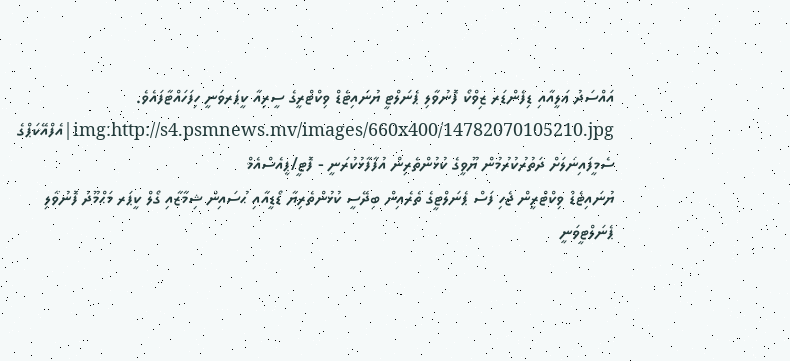އައްސަދު ޢަލީއާއި ޑިފެންޑަރ ޒިވްކޯ ފޮނުވާލި ޕެނަލްޓީ ޔުނައިޓެޑް ވިކްޓްރީގެ ސީރިއާ ކީޕަރވަނީ ހިފަހައްޓާފައެވެ. img:http://s4.psmnews.mv/images/660x400/14782070105210.jpg|އެފްއޭކަޕްގެ ސެމީފައިނަލަށް ދަތުރުކުރުމުން ޔޫވީގެ ކުޅުންތެރިން އުފާފާޅުކުރަނީ - ފޮޓީ/ޕީއެސްއެމް
ޔުނައިޓެޑް ވިކްޓްރީން ޖެހި ފަސް ޕެނަލްޓީގެ ތެރެއިން ބިދޭސީ ކުޅުންތެރިޔާ ޑޯޑީއާއި ޙުސައިން ޝިމާޒާއި ގޯލް ކީޕަރ މަޙްމޫދު ފޮނުވާލި ޕެނަލްޓީވަނީ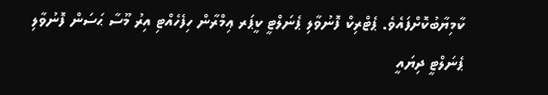ކާމިޔާބުކޮށްފައެވެ. ޕެޓްރިކް ފޮނުވާލި ޕެނަލްޓީ ކީޕަރ ޢިމްރާން ހިފެހެއްޓި އިރު މޫސާ ޙަސަން ފޮނުވާލި ޕެނަލްޓީ ދިޔައީ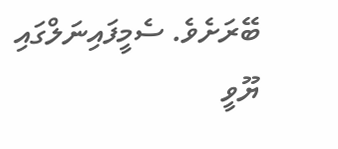ބޭރަށެވެ. ސެމީފައިނަލްގައި ޔޫވީ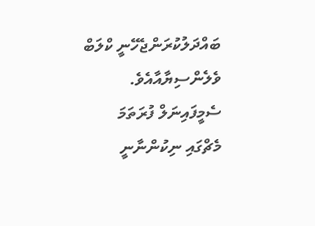ބައްދަލުކުރަންޖެހޭނީ ކްލަބް ވެލެންސިޔާއާއެވެ. ސެމީފައިނަލް ފުރަތަމަ މެޗްގައި ނިކުންނާނީ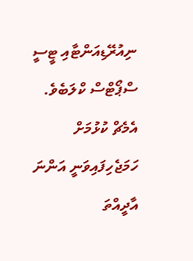ނިއުރޭޑިއަންޓާއި ޓީސީ ސްޕޯޓްސް ކްލަބެވެ. އެމެޗް ކުޅުމަށް ހަމަޖެހިފައިވަނީ އަންނަ އާދީއްތަ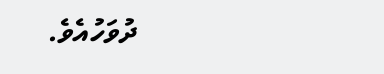ދުވަހުއެވެ.